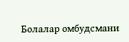Болалар омбудсмани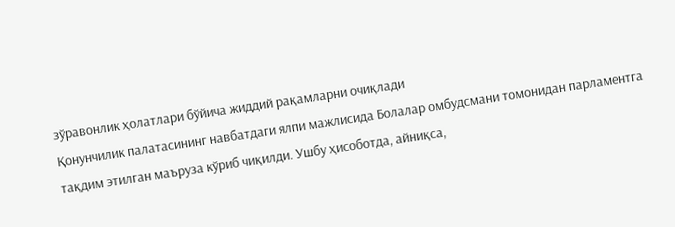зўравонлик ҳолатлари бўйича жиддий рақамларни очиқлади
Қонунчилик палатасининг навбатдаги ялпи мажлисида Болалар омбудсмани томонидан парламентга тақдим этилган маъруза кўриб чиқилди. Ушбу ҳисоботда, айниқса,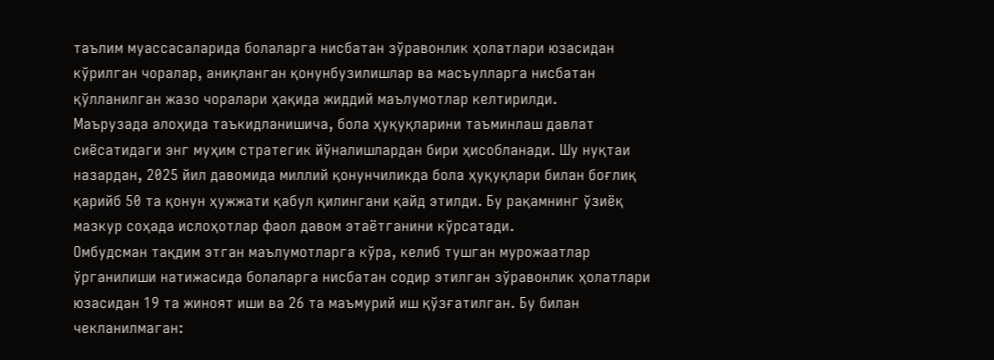таълим муассасаларида болаларга нисбатан зўравонлик ҳолатлари юзасидан кўрилган чоралар, аниқланган қонунбузилишлар ва масъулларга нисбатан қўлланилган жазо чоралари ҳақида жиддий маълумотлар келтирилди.
Маърузада алоҳида таъкидланишича, бола ҳуқуқларини таъминлаш давлат сиёсатидаги энг муҳим стратегик йўналишлардан бири ҳисобланади. Шу нуқтаи назардан, 2025 йил давомида миллий қонунчиликда бола ҳуқуқлари билан боғлиқ қарийб 50 та қонун ҳужжати қабул қилингани қайд этилди. Бу рақамнинг ўзиёқ мазкур соҳада ислоҳотлар фаол давом этаётганини кўрсатади.
Омбудсман тақдим этган маълумотларга кўра, келиб тушган мурожаатлар ўрганилиши натижасида болаларга нисбатан содир этилган зўравонлик ҳолатлари юзасидан 19 та жиноят иши ва 26 та маъмурий иш қўзғатилган. Бу билан чекланилмаган: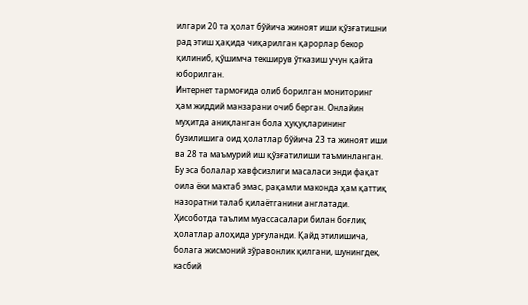илгари 20 та ҳолат бўйича жиноят иши қўзғатишни рад этиш ҳақида чиқарилган қарорлар бекор қилиниб, қўшимча текширув ўтказиш учун қайта юборилган.
Интернет тармоғида олиб борилган мониторинг ҳам жиддий манзарани очиб берган. Онлайин муҳитда аниқланган бола ҳуқуқларининг бузилишига оид ҳолатлар бўйича 23 та жиноят иши ва 28 та маъмурий иш қўзғатилиши таъминланган. Бу эса болалар хавфсизлиги масаласи энди фақат оила ёки мактаб эмас, рақамли маконда ҳам қаттиқ назоратни талаб қилаётганини англатади.
Ҳисоботда таълим муассасалари билан боғлиқ ҳолатлар алоҳида урғуланди. Қайд этилишича, болага жисмоний зўравонлик қилгани, шунингдек, касбий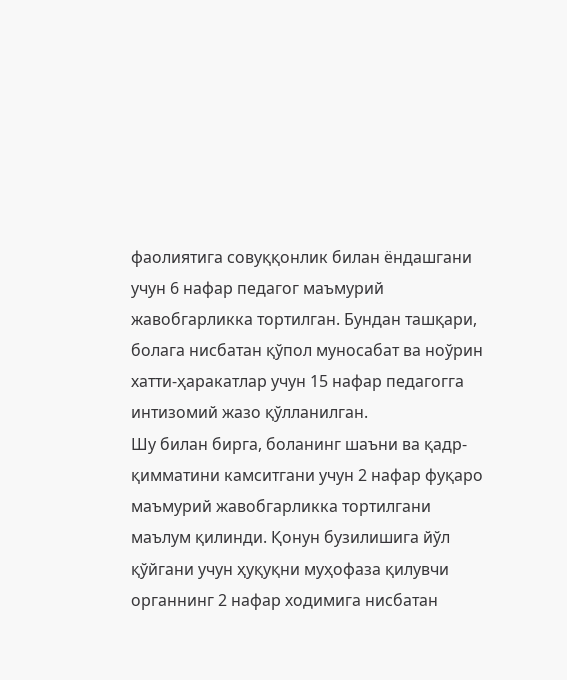фаолиятига совуққонлик билан ёндашгани учун 6 нафар педагог маъмурий жавобгарликка тортилган. Бундан ташқари, болага нисбатан қўпол муносабат ва ноўрин хатти-ҳаракатлар учун 15 нафар педагогга интизомий жазо қўлланилган.
Шу билан бирга, боланинг шаъни ва қадр-қимматини камситгани учун 2 нафар фуқаро маъмурий жавобгарликка тортилгани маълум қилинди. Қонун бузилишига йўл қўйгани учун ҳуқуқни муҳофаза қилувчи органнинг 2 нафар ходимига нисбатан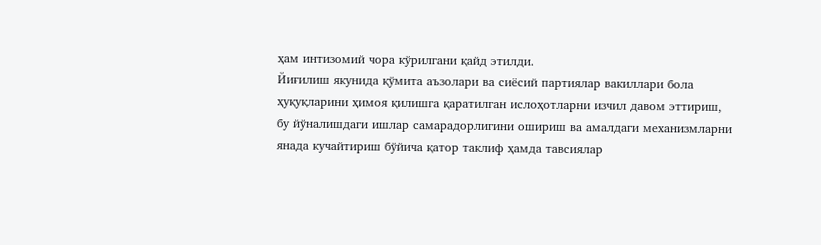ҳам интизомий чора кўрилгани қайд этилди.
Йиғилиш якунида қўмита аъзолари ва сиёсий партиялар вакиллари бола ҳуқуқларини ҳимоя қилишга қаратилган ислоҳотларни изчил давом эттириш, бу йўналишдаги ишлар самарадорлигини ошириш ва амалдаги механизмларни янада кучайтириш бўйича қатор таклиф ҳамда тавсиялар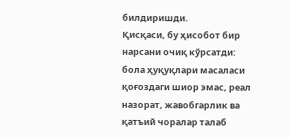билдиришди.
Қисқаси, бу ҳисобот бир нарсани очиқ кўрсатди: бола ҳуқуқлари масаласи қоғоздаги шиор эмас, реал назорат, жавобгарлик ва қатъий чоралар талаб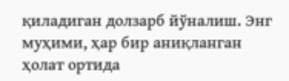қиладиган долзарб йўналиш. Энг муҳими, ҳар бир аниқланган ҳолат ортида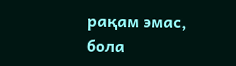рақам эмас, бола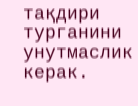тақдири турганини унутмаслик керак.